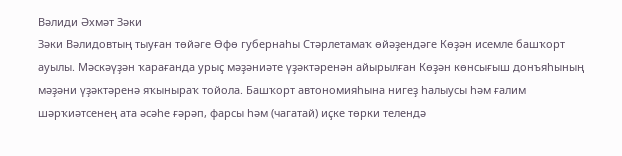Вәлиди Әхмәт Зәки
Зәки Вәлидовтың тыуған төйәге Өфө губернаһы Стәрлетамаҡ өйәҙендәге Көҙән исемле башҡорт ауылы. Мәскәүҙән ҡарағанда урыҫ мәҙәниәте үҙәктәренән айырылған Көҙән көнсығыш донъяһының мәҙәни үҙәктәренә яҡыныраҡ тойола. Башҡорт автономияһына нигеҙ һалыусы һәм ғалим шәрҡиәтсенең ата әсәһе ғәрәп, фарсы һәм (чагатай) иҫке төрки телендә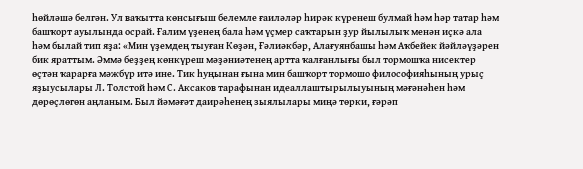һөйләшә белгән. Ул ваҡытта көнсығыш белемле ғаиләләр һирәк күренеш булмай һәм һәр татар һәм башҡорт ауылында осрай. Ғалим үҙенең бала һәм үҫмер саҡтарын ҙур йылылыҡ менән иҫкә ала һәм былай тип яҙа: «Мин үҙемдең тыуған Көҙән, Ғәлиәкбәр, Алағуянбашы һәм Аҡбейек йәйләүҙәрен бик яраттым. Әммә беҙҙең көнкүреш мәҙәниәтенең артта ҡалғанлығы был тормошҡа нисектер өҫтән ҡарарға мәжбүр итә ине. Тик һуңынан ғына мин башҡорт тормошо философияһының урыҫ яҙыусылары Л. Толстой һәм С. Аксаков тарафынан идеаллаштырылыуының мәғәнәһен һәм дөрөҫлөгөн аңланым. Был йәмәғәт даирәһенең зыялылары миңә төрки, ғәрәп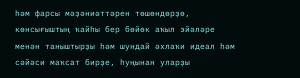һәм фарсы мәҙәниәттәрен төшөндөрҙө, көнсығыштың ҡайһы бер бөйөк аҡыл эйәләре менән таныштырҙы һәм шундай әхлаҡи идеал һәм сәйәси маҡсат бирҙе, һуңынан уларҙы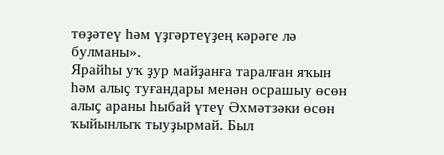төҙәтеү һәм үҙгәртеүҙең кәрәге лә булманы».
Ярайһы уҡ ҙур майҙанға таралған яҡын һәм алыҫ туғандары менән осрашыу өсөн алыҫ араны һыбай үтеү Әхмәтзәки өсөн ҡыйынлыҡ тыуҙырмай. Был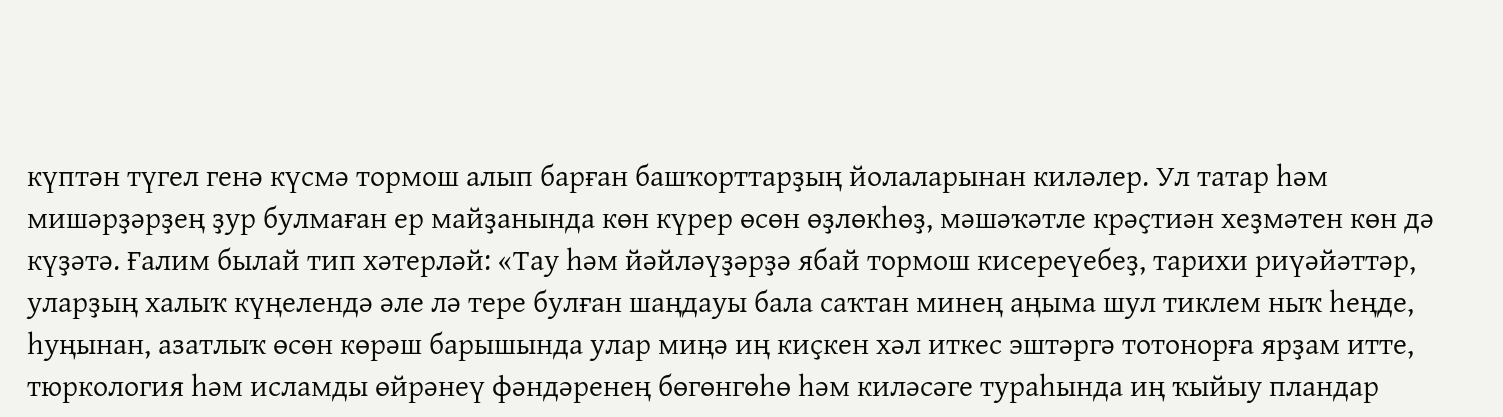күптән түгел генә күсмә тормош алып барған башҡорттарҙың йолаларынан киләлер. Ул татар һәм мишәрҙәрҙең ҙур булмаған ер майҙанында көн күрер өсөн өҙлөкһөҙ, мәшәҡәтле крәҫтиән хеҙмәтен көн дә күҙәтә. Ғалим былай тип хәтерләй: «Тау һәм йәйләүҙәрҙә ябай тормош кисереүебеҙ, тарихи риүәйәттәр, уларҙың халыҡ күңелендә әле лә тере булған шаңдауы бала саҡтан минең аңыма шул тиклем ныҡ һеңде, һуңынан, азатлыҡ өсөн көрәш барышында улар миңә иң киҫкен хәл иткес эштәргә тотонорға ярҙам итте, тюркология һәм исламды өйрәнеү фәндәренең бөгөнгөһө һәм киләсәге тураһында иң ҡыйыу пландар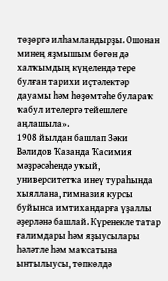төҙөргә илһамландырҙы. Ошонан минең яҙмышым бөгөн дә халҡымдың күңелендә тере булған тарихи иҫтәлектәр дауамы һәм һөҙөмтәһе булараҡ ҡабул ителергә тейешлеге аңлашыла».
1908 йылдан башлап Зәки Вәлидов Ҡазанда Ҡасимия мәҙрәсәһендә уҡый, университетҡа инеү тураһында хыяллана, гимназия курсы буйынса имтихандарға үҙаллы әҙерләнә башлай. Күренекле татар ғалимдары һәм яҙыусылары һәләтле һәм маҡсатына ынтылыусы, төпкөлдә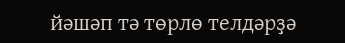йәшәп тә төрлө телдәрҙә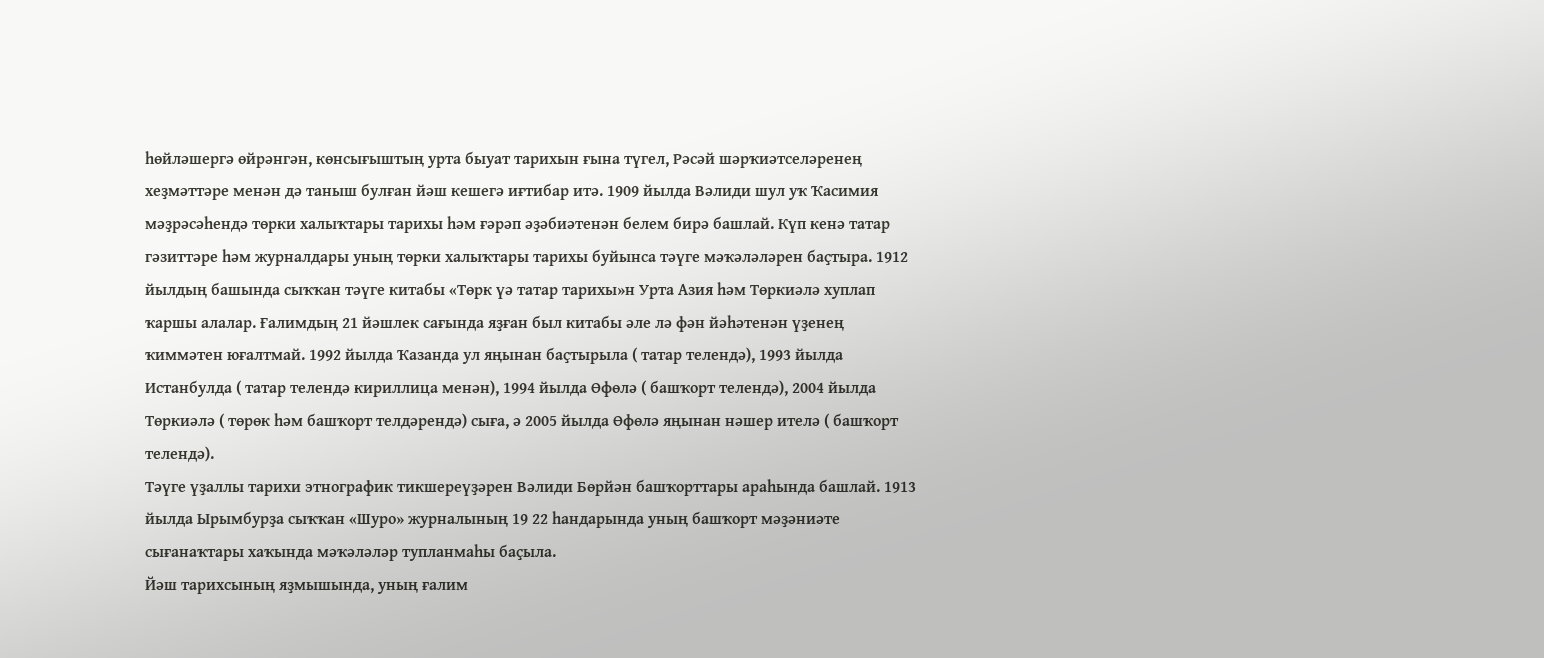һөйләшергә өйрәнгән, көнсығыштың урта быуат тарихын ғына түгел, Рәсәй шәрҡиәтселәренең хеҙмәттәре менән дә таныш булған йәш кешегә иғтибар итә. 1909 йылда Вәлиди шул уҡ Ҡасимия мәҙрәсәһендә төрки халыҡтары тарихы һәм ғәрәп әҙәбиәтенән белем бирә башлай. Күп кенә татар гәзиттәре һәм журналдары уның төрки халыҡтары тарихы буйынса тәүге мәҡәләләрен баҫтыра. 1912 йылдың башында сыҡҡан тәүге китабы «Төрк үә татар тарихы»н Урта Азия һәм Төркиәлә хуплап ҡаршы алалар. Ғалимдың 21 йәшлек сағында яҙған был китабы әле лә фән йәһәтенән үҙенең ҡиммәтен юғалтмай. 1992 йылда Ҡазанда ул яңынан баҫтырыла ( татар телендә), 1993 йылда Истанбулда ( татар телендә кириллица менән), 1994 йылда Өфөлә ( башҡорт телендә), 2004 йылда Төркиәлә ( төрөк һәм башҡорт телдәрендә) сыға, ә 2005 йылда Өфөлә яңынан нәшер ителә ( башҡорт телендә).
Тәүге үҙаллы тарихи этнографик тикшереүҙәрен Вәлиди Бөрйән башҡорттары араһында башлай. 1913 йылда Ырымбурҙа сыҡҡан «Шуро» журналының 19 22 һандарында уның башҡорт мәҙәниәте сығанаҡтары хаҡында мәҡәләләр тупланмаһы баҫыла.
Йәш тарихсының яҙмышында, уның ғалим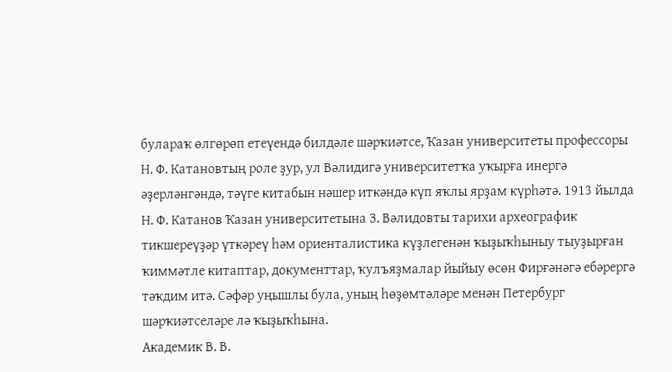булараҡ өлгөрөп етеүендә билдәле шәрҡиәтсе, Ҡазан университеты профессоры Н. Ф. Катановтың роле ҙур, ул Вәлидигә университетҡа уҡырға инергә әҙерләнгәндә, тәүге китабын нәшер иткәндә күп яҡлы ярҙам күрһәтә. 1913 йылда Н. Ф. Катанов Ҡазан университетына З. Вәлидовты тарихи археографик тикшереүҙәр үткәреү һәм ориенталистика күҙлегенән ҡыҙыҡһыныу тыуҙырған ҡиммәтле китаптар, документтар, ҡулъяҙмалар йыйыу өсөн Фирғәнәгә ебәрергә тәҡдим итә. Сәфәр уңышлы була, уның һөҙөмтәләре менән Петербург шәрҡиәтселәре лә ҡыҙыҡһына.
Академик В. В.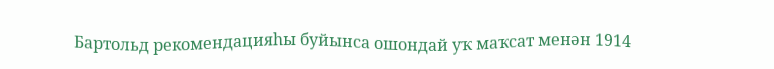Бартольд рекомендацияһы буйынса ошондай уҡ маҡсат менән 1914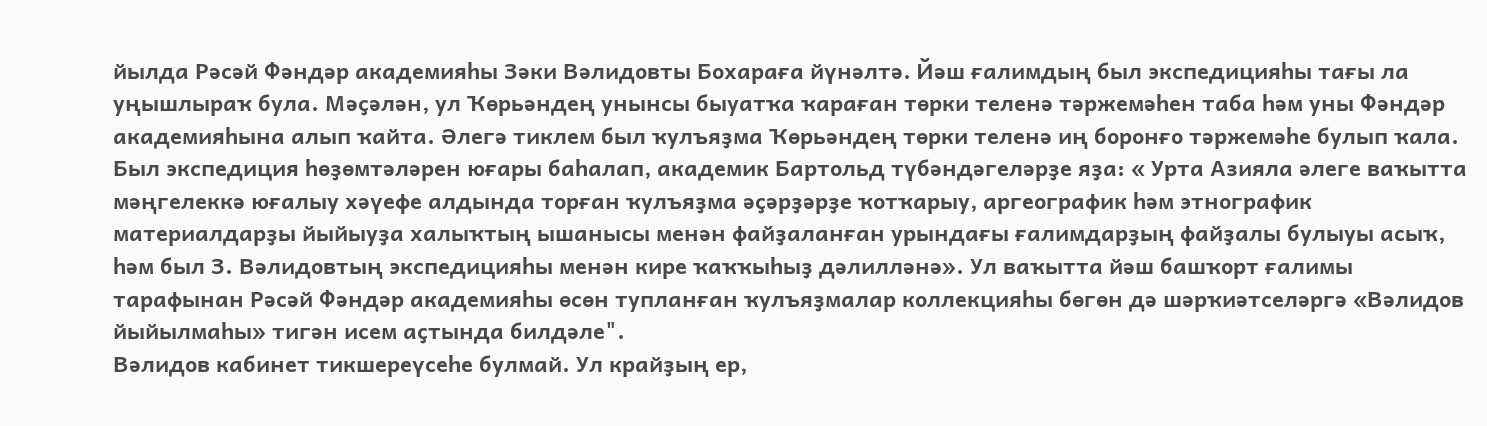йылда Рәсәй Фәндәр академияһы Зәки Вәлидовты Бохараға йүнәлтә. Йәш ғалимдың был экспедицияһы тағы ла уңышлыраҡ була. Мәҫәлән, ул Ҡөрьәндең унынсы быуатҡа ҡараған төрки теленә тәржемәһен таба һәм уны Фәндәр академияһына алып ҡайта. Әлегә тиклем был ҡулъяҙма Ҡөрьәндең төрки теленә иң боронғо тәржемәһе булып ҡала. Был экспедиция һөҙөмтәләрен юғары баһалап, академик Бартольд түбәндәгеләрҙе яҙа: « Урта Азияла әлеге ваҡытта мәңгелеккә юғалыу хәүефе алдында торған ҡулъяҙма әҫәрҙәрҙе ҡотҡарыу, аргеографик һәм этнографик материалдарҙы йыйыуҙа халыҡтың ышанысы менән файҙаланған урындағы ғалимдарҙың файҙалы булыуы асыҡ, һәм был З. Вәлидовтың экспедицияһы менән кире ҡаҡҡыһыҙ дәлилләнә». Ул ваҡытта йәш башҡорт ғалимы тарафынан Рәсәй Фәндәр академияһы өсөн тупланған ҡулъяҙмалар коллекцияһы бөгөн дә шәрҡиәтселәргә «Вәлидов йыйылмаһы» тигән исем аҫтында билдәле".
Вәлидов кабинет тикшереүсеһе булмай. Ул крайҙың ер,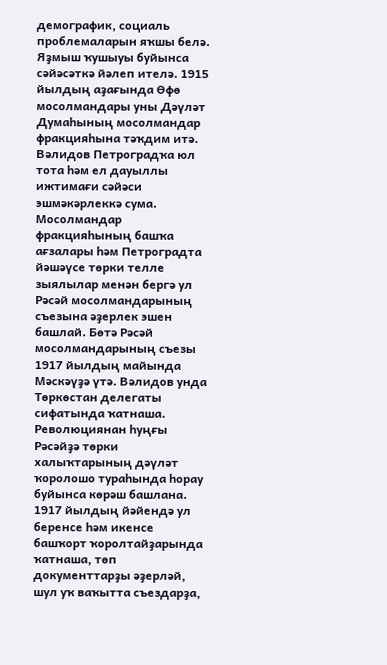демографик, социаль проблемаларын яҡшы белә. Яҙмыш ҡушыуы буйынса сәйәсәткә йәлеп ителә. 1915 йылдың аҙағында Өфө мосолмандары уны Дәүләт Думаһының мосолмандар фракцияһына тәҡдим итә. Вәлидов Петроградҡа юл тота һәм ел дауыллы ижтимағи сәйәси эшмәкәрлеккә сума.
Мосолмандар фракцияһының башҡа ағзалары һәм Петроградта йәшәүсе төрки телле зыялылар менән бергә ул Рәсәй мосолмандарының съезына әҙерлек эшен башлай. Бөтә Рәсәй мосолмандарының съезы 1917 йылдың майында Мәскәүҙә үтә. Вәлидов унда Төркөстан делегаты сифатында ҡатнаша. Революциянан һуңғы Рәсәйҙә төрки халыҡтарының дәүләт ҡоролошо тураһында һорау буйынса көрәш башлана.
1917 йылдың йәйендә ул беренсе һәм икенсе башҡорт ҡоролтайҙарында ҡатнаша, төп документтарҙы әҙерләй, шул уҡ ваҡытта съездарҙа,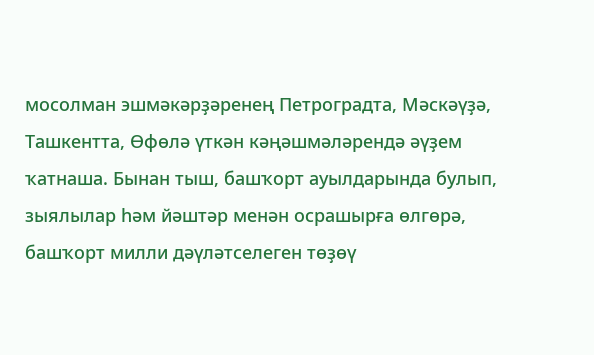мосолман эшмәкәрҙәренең Петроградта, Мәскәүҙә, Ташкентта, Өфөлә үткән кәңәшмәләрендә әүҙем ҡатнаша. Бынан тыш, башҡорт ауылдарында булып, зыялылар һәм йәштәр менән осрашырға өлгөрә, башҡорт милли дәүләтселеген төҙөү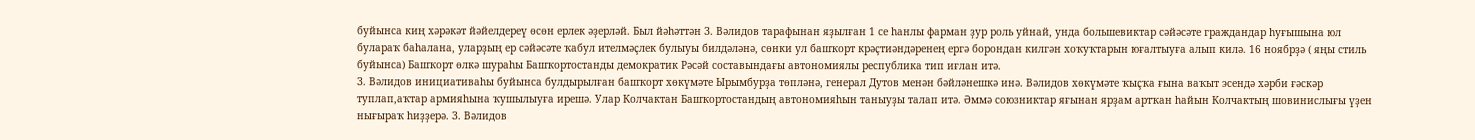буйынса киң хәрәкәт йәйелдереү өсөн ерлек әҙерләй. Был йәһәттән З. Вәлидов тарафынан яҙылған 1 се һанлы фарман ҙур роль уйнай, унда большевиктар сәйәсәте граждандар һуғышына юл булараҡ баһалана, уларҙың ер сәйәсәте ҡабул ителмәҫлек булыуы билдәләнә, сөнки ул башҡорт крәҫтиәндәренең ергә борондан килгән хоҡуҡтарын юғалтыуға алып килә. 16 ноябрҙә ( яңы стиль буйынса) Башҡорт өлкә шураһы Башҡортостанды демократик Рәсәй составындағы автономиялы республика тип иғлан итә.
З. Вәлидов инициативаһы буйынса булдырылған башҡорт хөкүмәте Ырымбурҙа төпләнә, генерал Дутов менән бәйләнешкә инә. Вәлидов хөкүмәте ҡыҫҡа ғына ваҡыт эсендә хәрби ғәскәр туплап,аҡтар армияһына ҡушылыуға ирешә. Улар Колчактан Башҡортостандың автономияһын таныуҙы талап итә. Әммә союзниктар яғынан ярҙам артҡан һайын Колчактың шовинислығы үҙен нығыраҡ һиҙҙерә. З. Вәлидов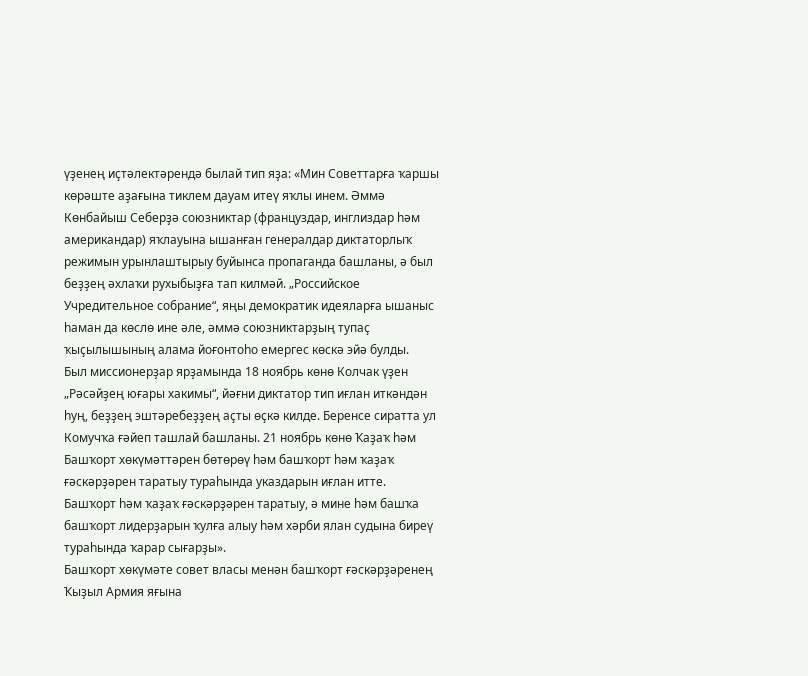үҙенең иҫтәлектәрендә былай тип яҙа: «Мин Советтарға ҡаршы көрәште аҙағына тиклем дауам итеү яҡлы инем. Әммә Көнбайыш Себерҙә союзниктар (француздар, инглиздар һәм американдар) яҡлауына ышанған генералдар диктаторлыҡ режимын урынлаштырыу буйынса пропаганда башланы, ә был беҙҙең әхлаҡи рухыбыҙға тап килмәй. „Российское Учредительное собрание“, яңы демократик идеяларға ышаныс һаман да көслө ине әле, әммә союзниктарҙың тупаҫ ҡыҫылышының алама йоғонтоһо емергес көскә эйә булды.
Был миссионерҙар ярҙамында 18 ноябрь көнө Колчак үҙен „Рәсәйҙең юғары хакимы“, йәғни диктатор тип иғлан иткәндән һуң, беҙҙең эштәребеҙҙең аҫты өҫкә килде. Беренсе сиратта ул Комучҡа ғәйеп ташлай башланы. 21 ноябрь көнө Ҡаҙаҡ һәм Башҡорт хөкүмәттәрен бөтөрөү һәм башҡорт һәм ҡаҙаҡ ғәскәрҙәрен таратыу тураһында указдарын иғлан итте. Башҡорт һәм ҡаҙаҡ ғәскәрҙәрен таратыу, ә мине һәм башҡа башҡорт лидерҙарын ҡулға алыу һәм хәрби ялан судына биреү тураһында ҡарар сығарҙы».
Башҡорт хөкүмәте совет власы менән башҡорт ғәскәрҙәренең Ҡыҙыл Армия яғына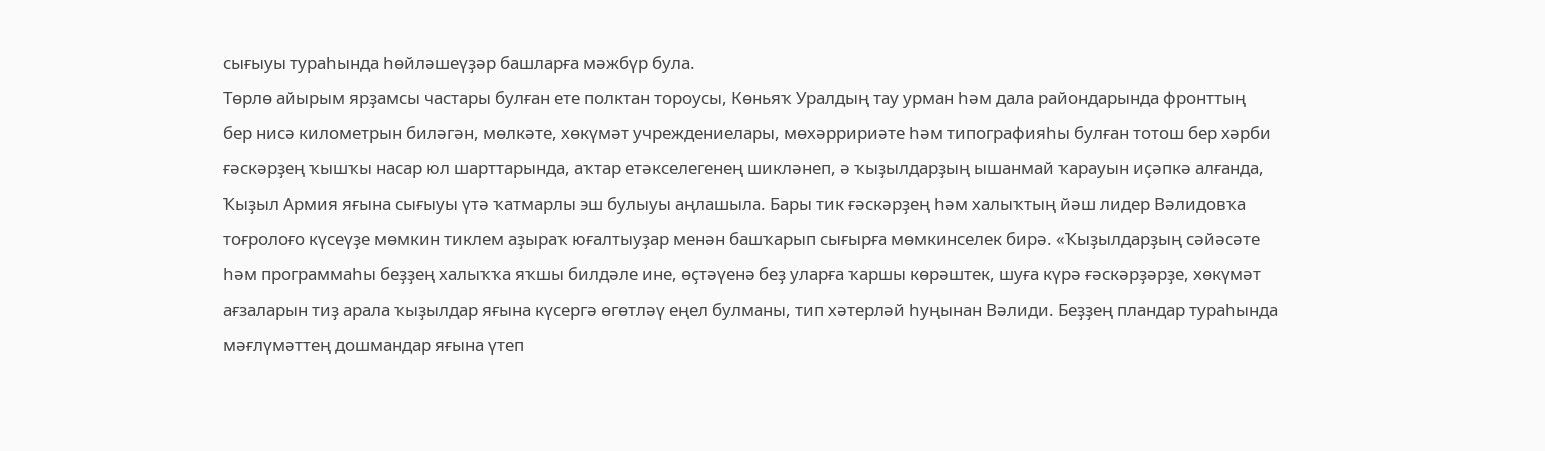сығыуы тураһында һөйләшеүҙәр башларға мәжбүр була.
Төрлө айырым ярҙамсы частары булған ете полктан тороусы, Көньяҡ Уралдың тау урман һәм дала райондарында фронттың бер нисә километрын биләгән, мөлкәте, хөкүмәт учреждениелары, мөхәрририәте һәм типографияһы булған тотош бер хәрби ғәскәрҙең ҡышҡы насар юл шарттарында, аҡтар етәкселегенең шикләнеп, ә ҡыҙылдарҙың ышанмай ҡарауын иҫәпкә алғанда, Ҡыҙыл Армия яғына сығыуы үтә ҡатмарлы эш булыуы аңлашыла. Бары тик ғәскәрҙең һәм халыҡтың йәш лидер Вәлидовҡа тоғролоғо күсеүҙе мөмкин тиклем аҙыраҡ юғалтыуҙар менән башҡарып сығырға мөмкинселек бирә. «Ҡыҙылдарҙың сәйәсәте һәм программаһы беҙҙең халыҡҡа яҡшы билдәле ине, өҫтәүенә беҙ уларға ҡаршы көрәштек, шуға күрә ғәскәрҙәрҙе, хөкүмәт ағзаларын тиҙ арала ҡыҙылдар яғына күсергә өгөтләү еңел булманы, тип хәтерләй һуңынан Вәлиди. Беҙҙең пландар тураһында мәғлүмәттең дошмандар яғына үтеп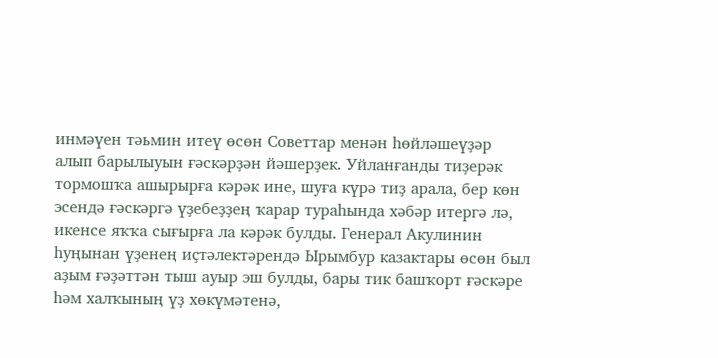инмәүен тәьмин итеү өсөн Советтар менән һөйләшеүҙәр алып барылыуын ғәскәрҙән йәшерҙек. Уйланғанды тиҙерәк тормошҡа ашырырға кәрәк ине, шуға күрә тиҙ арала, бер көн эсендә ғәскәргә үҙебеҙҙең ҡарар тураһында хәбәр итергә лә, икенсе яҡҡа сығырға ла кәрәк булды. Генерал Акулинин һуңынан үҙенең иҫтәлектәрендә Ырымбур казактары өсөн был аҙым ғәҙәттән тыш ауыр эш булды, бары тик башҡорт ғәскәре һәм халҡының үҙ хөкүмәтенә,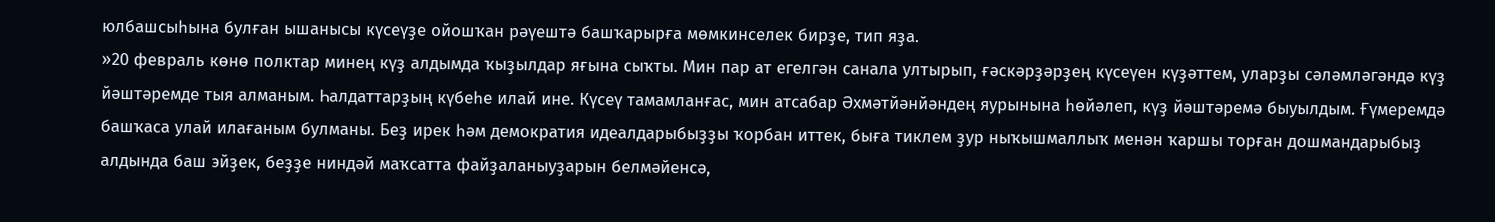юлбашсыһына булған ышанысы күсеүҙе ойошҡан рәүештә башҡарырға мөмкинселек бирҙе, тип яҙа.
»20 февраль көнө полктар минең күҙ алдымда ҡыҙылдар яғына сыҡты. Мин пар ат егелгән санала ултырып, ғәскәрҙәрҙең күсеүен күҙәттем, уларҙы сәләмләгәндә күҙ йәштәремде тыя алманым. Һалдаттарҙың күбеһе илай ине. Күсеү тамамланғас, мин атсабар Әхмәтйәнйәндең яурынына һөйәлеп, күҙ йәштәремә быуылдым. Ғүмеремдә башҡаса улай илағаным булманы. Беҙ ирек һәм демократия идеалдарыбыҙҙы ҡорбан иттек, быға тиклем ҙур ныҡышмаллыҡ менән ҡаршы торған дошмандарыбыҙ алдында баш эйҙек, беҙҙе ниндәй маҡсатта файҙаланыуҙарын белмәйенсә,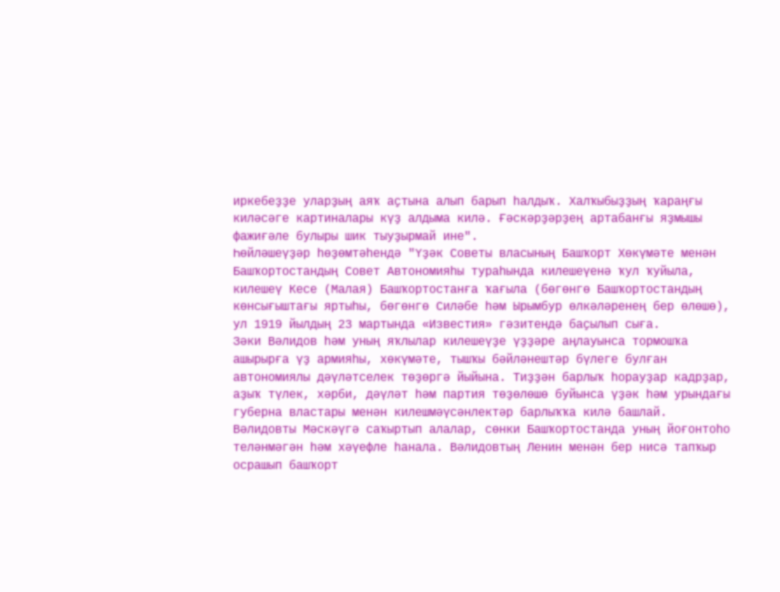иркебеҙҙе уларҙың аяҡ аҫтына алып барып һалдыҡ. Халҡыбыҙҙың ҡараңғы киләсәге картиналары күҙ алдыма килә. Ғәскәрҙәрҙең артабанғы яҙмышы фажиғәле булыры шик тыуҙырмай ине".
Һөйләшеүҙәр һөҙөмтәһендә "Үҙәк Советы власының Башҡорт Хөкүмәте менән Башҡортостандың Совет Автономияһы тураһында килешеүенә ҡул ҡуйыла, килешеү Кесе (Малая) Башҡортостанға ҡағыла (бөгөнгө Башҡортостандың көнсығыштағы яртыһы, бөгөнгө Силәбе һәм Ырымбур өлкәләренең бер өлөшө), ул 1919 йылдың 23 мартында «Известия» гәзитендә баҫылып сыға.
Зәки Вәлидов һәм уның яҡлылар килешеүҙе үҙҙәре аңлауынса тормошҡа ашырырға үҙ армияһы, хөкүмәте, тышҡы бәйләнештәр бүлеге булған автономиялы дәүләтселек төҙөргә йыйына. Тиҙҙән барлыҡ һорауҙар кадрҙар, аҙыҡ түлек, хәрби, дәүләт һәм партия төҙөлөшө буйынса үҙәк һәм урындағы губерна властары менән килешмәүсәнлектәр барлыҡҡа килә башлай. Вәлидовты Мәскәүгә саҡыртып алалар, сөнки Башҡортостанда уның йоғонтоһо теләнмәгән һәм хәүефле һанала. Вәлидовтың Ленин менән бер нисә тапҡыр осрашып башҡорт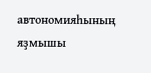автономияһының яҙмышы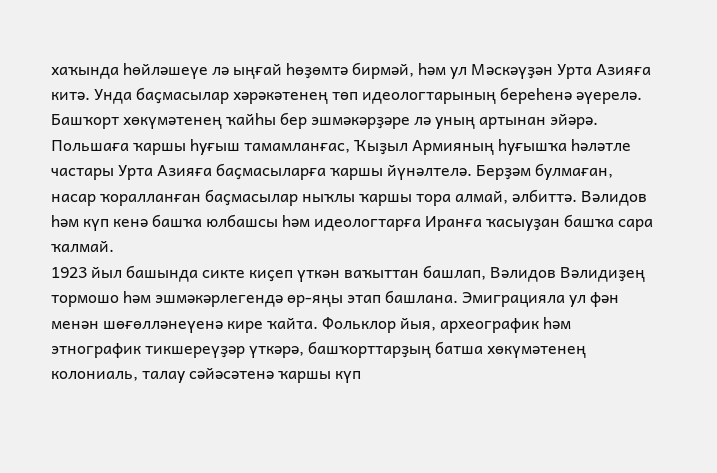хаҡында һөйләшеүе лә ыңғай һөҙөмтә бирмәй, һәм ул Мәскәүҙән Урта Азияға китә. Унда баҫмасылар хәрәкәтенең төп идеологтарының береһенә әүерелә. Башҡорт хөкүмәтенең ҡайһы бер эшмәкәрҙәре лә уның артынан эйәрә.
Польшаға ҡаршы һуғыш тамамланғас, Ҡыҙыл Армияның һуғышҡа һәләтле частары Урта Азияға баҫмасыларға ҡаршы йүнәлтелә. Берҙәм булмаған, насар ҡоралланған баҫмасылар ныҡлы ҡаршы тора алмай, әлбиттә. Вәлидов һәм күп кенә башҡа юлбашсы һәм идеологтарға Иранға ҡасыуҙан башҡа сара ҡалмай.
1923 йыл башында сикте киҫеп үткән ваҡыттан башлап, Вәлидов Вәлидиҙең тормошо һәм эшмәкәрлегендә өр-яңы этап башлана. Эмиграцияла ул фән менән шөғөлләнеүенә кире ҡайта. Фольклор йыя, археографик һәм этнографик тикшереүҙәр үткәрә, башҡорттарҙың батша хөкүмәтенең колониаль, талау сәйәсәтенә ҡаршы күп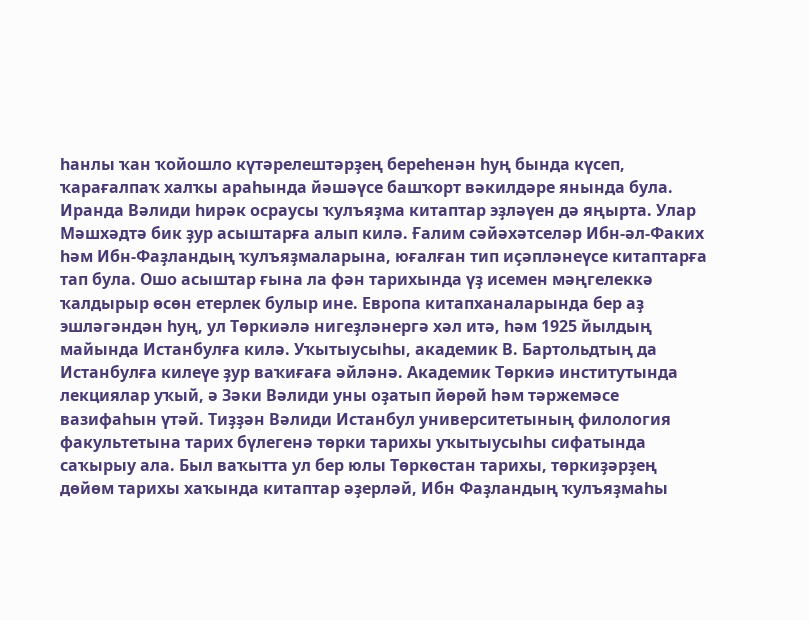һанлы ҡан ҡойошло күтәрелештәрҙең береһенән һуң бында күсеп, ҡарағалпаҡ халҡы араһында йәшәүсе башҡорт вәкилдәре янында була.
Иранда Вәлиди һирәк осраусы ҡулъяҙма китаптар эҙләүен дә яңырта. Улар Мәшхәдтә бик ҙур асыштарға алып килә. Ғалим сәйәхәтселәр Ибн-әл-Факих һәм Ибн-Фаҙландың ҡулъяҙмаларына, юғалған тип иҫәпләнеүсе китаптарға тап була. Ошо асыштар ғына ла фән тарихында үҙ исемен мәңгелеккә ҡалдырыр өсөн етерлек булыр ине. Европа китапханаларында бер аҙ эшләгәндән һуң, ул Төркиәлә нигеҙләнергә хәл итә, һәм 1925 йылдың майында Истанбулға килә. Уҡытыусыһы, академик В. Бартольдтың да Истанбулға килеүе ҙур ваҡиғаға әйләнә. Академик Төркиә институтында лекциялар уҡый, ә Зәки Вәлиди уны оҙатып йөрөй һәм тәржемәсе вазифаһын үтәй. Тиҙҙән Вәлиди Истанбул университетының филология факультетына тарих бүлегенә төрки тарихы уҡытыусыһы сифатында саҡырыу ала. Был ваҡытта ул бер юлы Төркөстан тарихы, төркиҙәрҙең дөйөм тарихы хаҡында китаптар әҙерләй, Ибн Фаҙландың ҡулъяҙмаһы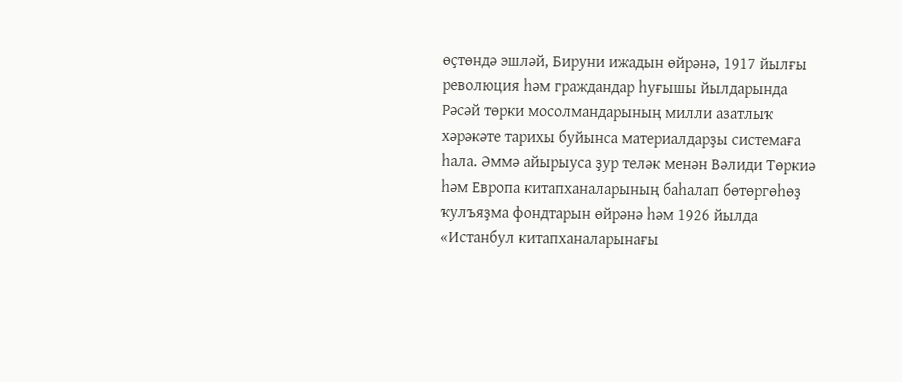өҫтөндә эшләй, Бируни ижадын өйрәнә, 1917 йылғы революция һәм граждандар һуғышы йылдарында Рәсәй төрки мосолмандарының милли азатлыҡ хәрәкәте тарихы буйынса материалдарҙы системаға һала. Әммә айырыуса ҙур теләк менән Вәлиди Төркиә һәм Европа китапханаларының баһалап бөтөргөһөҙ ҡулъяҙма фондтарын өйрәнә һәм 1926 йылда «Истанбул китапханаларынағы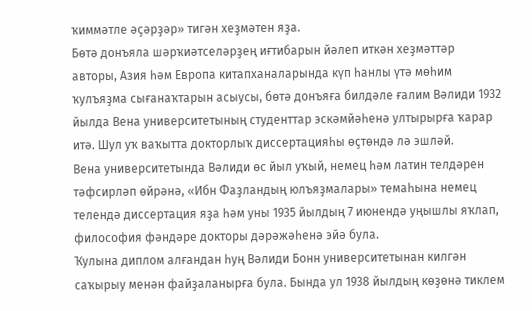ҡиммәтле әҫәрҙәр» тигән хеҙмәтен яҙа.
Бөтә донъяла шәрҡиәтселәрҙең иғтибарын йәлеп иткән хеҙмәттәр авторы, Азия һәм Европа китапханаларында күп һанлы үтә мөһим ҡулъяҙма сығанаҡтарын асыусы, бөтә донъяға билдәле ғалим Вәлиди 1932 йылда Вена университетының студенттар эскәмйәһенә ултырырға ҡарар итә. Шул уҡ ваҡытта докторлыҡ диссертацияһы өҫтөндә лә эшләй.
Вена университетында Вәлиди өс йыл уҡый, немец һәм латин телдәрен тәфсирләп өйрәнә, «Ибн Фаҙландың юлъяҙмалары» темаһына немец телендә диссертация яҙа һәм уны 1935 йылдың 7 июнендә уңышлы яҡлап, философия фәндәре докторы дәрәжәһенә эйә була.
Ҡулына диплом алғандан һуң Вәлиди Бонн университетынан килгән саҡырыу менән файҙаланырға була. Бында ул 1938 йылдың көҙөнә тиклем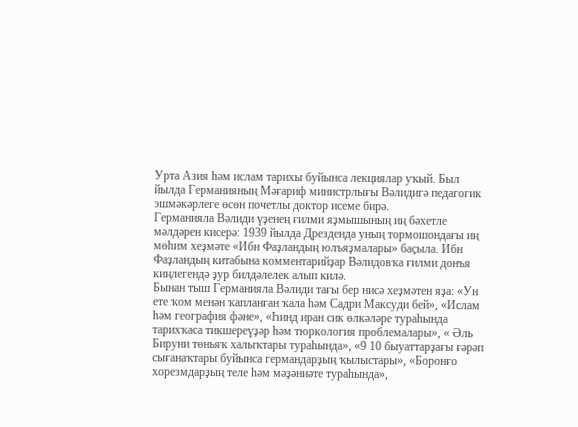Урта Азия һәм ислам тарихы буйынса лекциялар уҡый. Был йылда Германияның Мәғариф министрлығы Вәлидигә педагогик эшмәкәрлеге өсөн почетлы доктор исеме бирә.
Германияла Вәлиди үҙенең ғилми яҙмышының иң бәхетле мәлдәрен кисерә: 1939 йылда Дрезденда уның тормошондағы иң мөһим хеҙмәте «Ибн Фаҙландың юлъяҙмалары» баҫыла. Ибн Фаҙландың китабына комментарийҙар Вәлидовҡа ғилми донъя киңлегендә ҙур билдәлелек алып килә.
Бынан тыш Германияла Вәлиди тағы бер нисә хеҙмәтен яҙа: «Ун ете ҡом менән ҡапланған ҡала һәм Садри Максуди бей», «Ислам һәм география фәне», «Һинд иран сик өлкәләре тураһында тарихҡаса тикшереүҙәр һәм тюркология проблемалары», « Әль Бируни төньяҡ халыҡтары тураһында», «9 10 быуаттарҙағы ғәрәп сығанаҡтары буйынса германдарҙың ҡылыстары», «Боронғо хорезмдарҙың теле һәм мәҙәниәте тураһында»,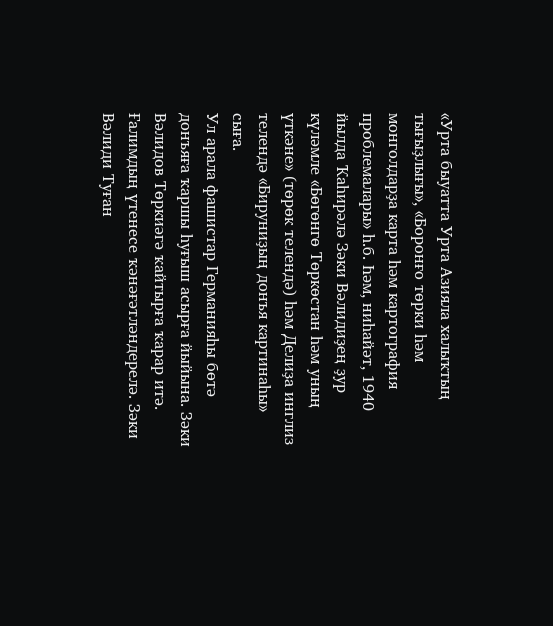«Урта быуатта Урта Азияла халыҡтың тығыҙлығы», «Боронғо төрки һәм монголдарҙа карта һәм картография проблемалары» һ.б. Һәм, ниһайәт, 1940 йылда Ҡаһирәлә Зәки Вәлидиҙең ҙур күләмле «Бөгөнгө Төркөстан һәм уның үткәне» (төрөк телендә) һәм Делиҙа инглиз телендә «Бируниҙың донъя картинаһы» сыға.
Ул арала фашистар Германияһы бөтә донъяға ҡаршы һуғыш асырға йыйына. Зәки Вәлидов Төркиәгә ҡайтырға ҡарар итә.
Ғалимдың үтенесе ҡәнәғәтләндерелә. Зәки Вәлиди Туған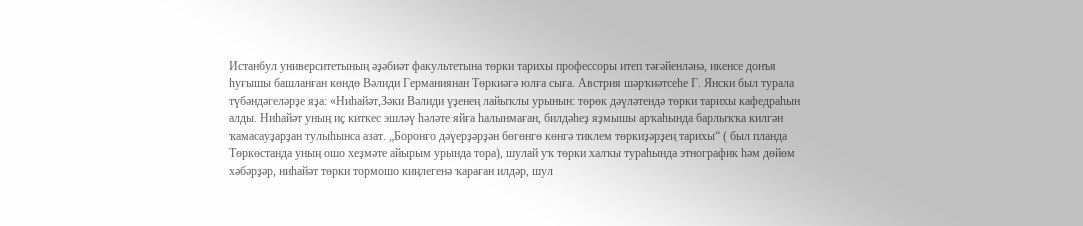Истанбул университетының әҙәбиәт факультетына төрки тарихы профессоры итеп тәғәйенләнә, икенсе донъя һуғышы башланған көндө Вәлиди Германиянан Төркиәгә юлға сыға. Австрия шәрҡиәтсеһе Г. Янски был турала түбәндәгеләрҙе яҙа: «Ниһайәт,Зәки Вәлиди үҙенең лайыҡлы урынын: төрөк дәүләтендә төрки тарихы кафедраһын алды. Ниһайәт уның иҫ киткес эшләү һәләте яйға һалынмаған, билдәһеҙ яҙмышы арҡаһында барлыҡҡа килгән ҡамасауҙарҙан тулыһынса азат. „Боронғо дәүерҙәрҙән бөгөнгө көнгә тиклем төркиҙәрҙең тарихы“ ( был планда Төркөстанда уның ошо хеҙмәте айырым урында тора), шулай уҡ төрки халҡы тураһында этнографик һәм дөйөм хәбәрҙәр, ниһайәт төрки тормошо киңлегенә ҡараған илдәр, шул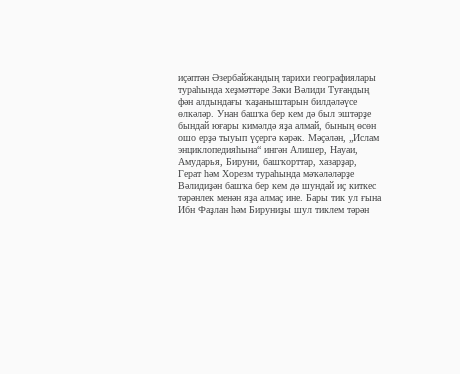иҫәптән Әзербайжандың тарихи географиялары тураһында хеҙмәттәре Зәки Вәлиди Туғандың фән алдындағы ҡаҙаныштарын билдәләүсе өлкәләр. Унан башҡа бер кем дә был эштәрҙе бындай юғары кимәлдә яҙа алмай, бының өсөн ошо ерҙә тыуып үҫергә кәрәк. Мәҫәлән, „Ислам энциклопедияһына“ ингән Алишер, Науаи, Амударья, Бируни, башҡорттар, хазарҙар, Герат һәм Хорезм тураһында мәҡәләләрҙе Вәлидиҙән башҡа бер кем дә шундай иҫ киткес тәрәнлек менән яҙа алмаҫ ине. Бары тик ул ғына Ибн Фаҙлан һәм Бируниҙы шул тиклем тәрән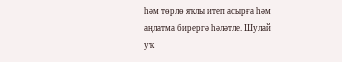һәм төрлө яҡлы итеп асырға һәм аңлатма бирергә һәләтле. Шулай уҡ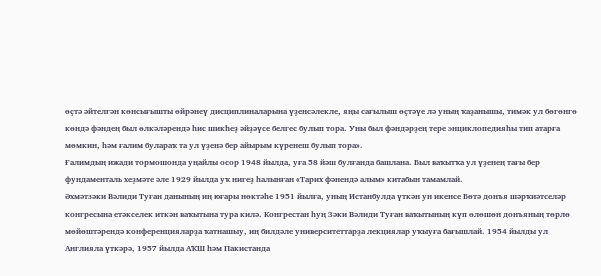өҫтә әйтелгән көнсығышты өйрәнеү дисциплиналарына үҙенсәлекле, яңы сағылыш өҫтәүе лә уның ҡаҙанышы, тимәк ул бөгөнгө көндә фәндең был өлкәләрендә һис шикһеҙ әйҙәүсе белгес булып тора. Уны был фәндәрҙең тере энциклопедияһы тип атарға мөмкин, һәм ғалим булараҡ та ул үҙенә бер айырым күренеш булып тора».
Ғалимдың ижади тормошонда уңайлы осор 1948 йылда, уға 58 йәш булғанда башлана. Был ваҡытҡа ул үҙенең тағы бер фундаменталь хеҙмәте әле 1929 йылда уҡ нигеҙ һалынған «Тарих фәнендә алым» китабын тамамлай.
Әхмәтзәки Вәлиди Туған данының иң юғары нөктәһе 1951 йылға, уның Истанбулда үткән ун икенсе Бөтә донъя шәрҡиәтселәр конгресына етәкселек иткән ваҡытына тура килә. Конгрестан һуң Зәки Вәлиди Туған ваҡытының күп өлөшөн донъяның төрлө мөйөштәрендә конференцияларҙа ҡатнашыу, иң билдәле университеттарҙа лекциялар уҡыуға бағышлай. 1954 йылды ул Англияла үткәрә, 1957 йылда АҠШ һәм Пакистанда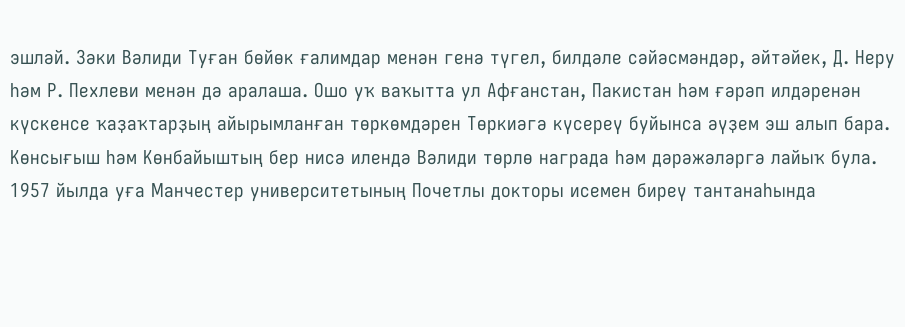эшләй. Зәки Вәлиди Туған бөйөк ғалимдар менән генә түгел, билдәле сәйәсмәндәр, әйтәйек, Д. Неру һәм Р. Пехлеви менән дә аралаша. Ошо уҡ ваҡытта ул Афғанстан, Пакистан һәм ғәрәп илдәренән күскенсе ҡаҙаҡтарҙың айырымланған төркөмдәрен Төркиәгә күсереү буйынса әүҙем эш алып бара.
Көнсығыш һәм Көнбайыштың бер нисә илендә Вәлиди төрлө награда һәм дәрәжәләргә лайыҡ була. 1957 йылда уға Манчестер университетының Почетлы докторы исемен биреү тантанаһында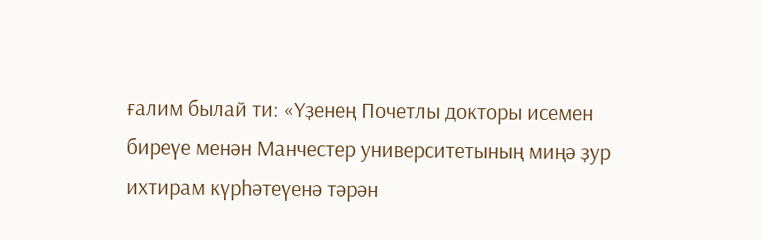ғалим былай ти: «Үҙенең Почетлы докторы исемен биреүе менән Манчестер университетының миңә ҙур ихтирам күрһәтеүенә тәрән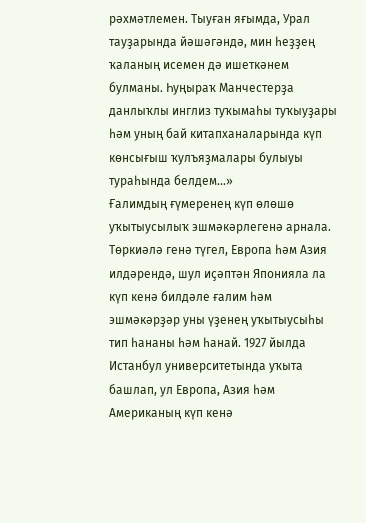рәхмәтлемен. Тыуған яғымда, Урал тауҙарында йәшәгәндә, мин һеҙҙең ҡаланың исемен дә ишеткәнем булманы. Һуңыраҡ Манчестерҙа данлыҡлы инглиз туҡымаһы туҡыуҙары һәм уның бай китапханаларында күп көнсығыш ҡулъяҙмалары булыуы тураһында белдем…»
Ғалимдың ғүмеренең күп өлөшө уҡытыусылыҡ эшмәкәрлегенә арнала. Төркиәлә генә түгел, Европа һәм Азия илдәрендә, шул иҫәптән Японияла ла күп кенә билдәле ғалим һәм эшмәкәрҙәр уны үҙенең уҡытыусыһы тип һананы һәм һанай. 1927 йылда Истанбул университетында уҡыта башлап, ул Европа, Азия һәм Американың күп кенә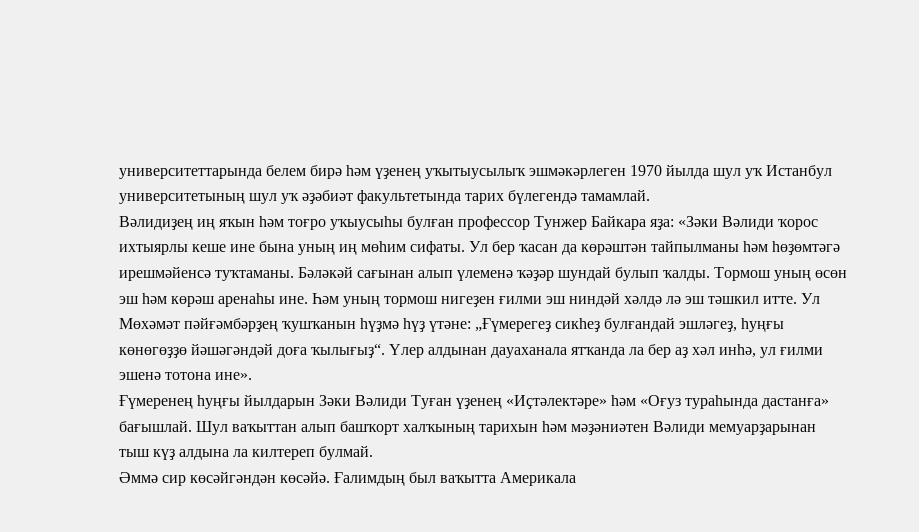университеттарында белем бирә һәм үҙенең уҡытыусылыҡ эшмәкәрлеген 1970 йылда шул уҡ Истанбул университетының шул уҡ әҙәбиәт факультетында тарих бүлегендә тамамлай.
Вәлидиҙең иң яҡын һәм тоғро уҡыусыһы булған профессор Тунжер Байкара яҙа: «Зәки Вәлиди ҡорос ихтыярлы кеше ине бына уның иң мөһим сифаты. Ул бер ҡасан да көрәштән тайпылманы һәм һөҙөмтәгә ирешмәйенсә туҡтаманы. Бәләкәй сағынан алып үлеменә ҡәҙәр шундай булып ҡалды. Тормош уның өсөн эш һәм көрәш аренаһы ине. Һәм уның тормош нигеҙен ғилми эш ниндәй хәлдә лә эш тәшкил итте. Ул Мөхәмәт пәйғәмбәрҙең ҡушҡанын һүҙмә һүҙ үтәне: „Ғүмерегеҙ сикһеҙ булғандай эшләгеҙ, һуңғы көнөгөҙҙө йәшәгәндәй доға ҡылығыҙ“. Үлер алдынан дауаханала ятҡанда ла бер аҙ хәл инһә, ул ғилми эшенә тотона ине».
Ғүмеренең һуңғы йылдарын Зәки Вәлиди Туған үҙенең «Иҫтәлектәре» һәм «Оғуз тураһында дастанға» бағышлай. Шул ваҡыттан алып башҡорт халҡының тарихын һәм мәҙәниәтен Вәлиди мемуарҙарынан тыш күҙ алдына ла килтереп булмай.
Әммә сир көсәйгәндән көсәйә. Ғалимдың был ваҡытта Америкала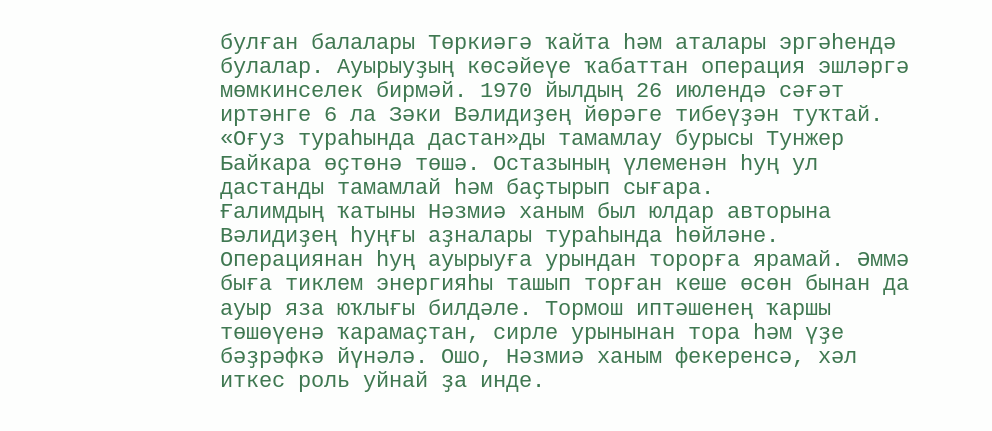булған балалары Төркиәгә ҡайта һәм аталары эргәһендә булалар. Ауырыуҙың көсәйеүе ҡабаттан операция эшләргә мөмкинселек бирмәй. 1970 йылдың 26 июлендә сәғәт иртәнге 6 ла Зәки Вәлидиҙең йөрәге тибеүҙән туҡтай. «Оғуз тураһында дастан»ды тамамлау бурысы Тунжер Байкара өҫтөнә төшә. Остазының үлеменән һуң ул дастанды тамамлай һәм баҫтырып сығара.
Ғалимдың ҡатыны Нәзмиә ханым был юлдар авторына Вәлидиҙең һуңғы аҙналары тураһында һөйләне. Операциянан һуң ауырыуға урындан торорға ярамай. Әммә быға тиклем энергияһы ташып торған кеше өсөн бынан да ауыр яза юҡлығы билдәле. Тормош иптәшенең ҡаршы төшөүенә ҡарамаҫтан, сирле урынынан тора һәм үҙе бәҙрәфкә йүнәлә. Ошо, Нәзмиә ханым фекеренсә, хәл иткес роль уйнай ҙа инде.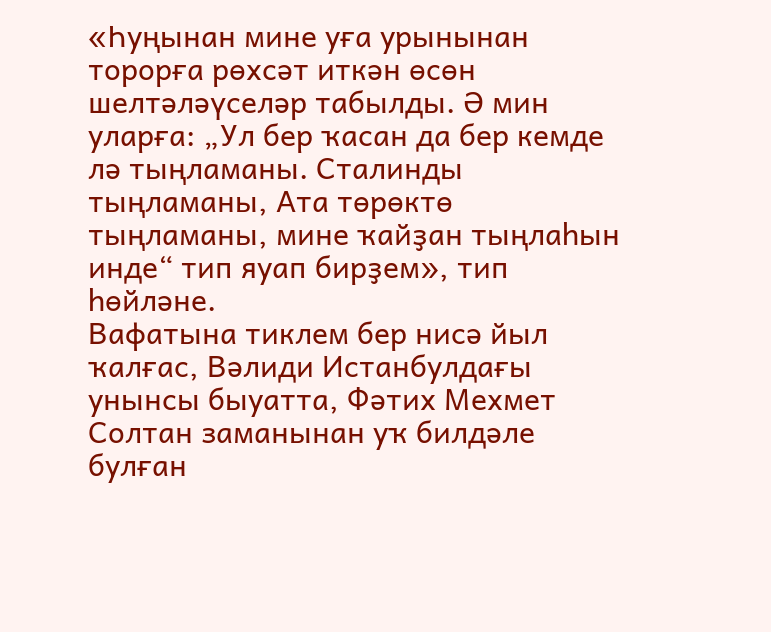«Һуңынан мине уға урынынан торорға рөхсәт иткән өсөн шелтәләүселәр табылды. Ә мин уларға: „Ул бер ҡасан да бер кемде лә тыңламаны. Сталинды тыңламаны, Ата төрөктө тыңламаны, мине ҡайҙан тыңлаһын инде“ тип яуап бирҙем», тип һөйләне.
Вафатына тиклем бер нисә йыл ҡалғас, Вәлиди Истанбулдағы унынсы быуатта, Фәтих Мехмет Солтан заманынан уҡ билдәле булған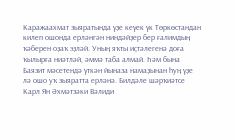Каражаахмат зыяратында үҙе кеүек үк Төркөстандан килеп ошонда ерләнгән ниндәйҙер бер ғалимдың ҡәберен оҙаҡ эҙләй. Уның яҡты иҫтәлегенә доға ҡылырға ниәтләй, әммә таба алмай. Һәм бына Баязит мәсетендә үткән йыназа намаҙынан һуң үҙе лә ошо уҡ зыяратта ерләнә. Билдәле шәрҡиәтсе Карл Ян Әхмәтзәки Вәлиди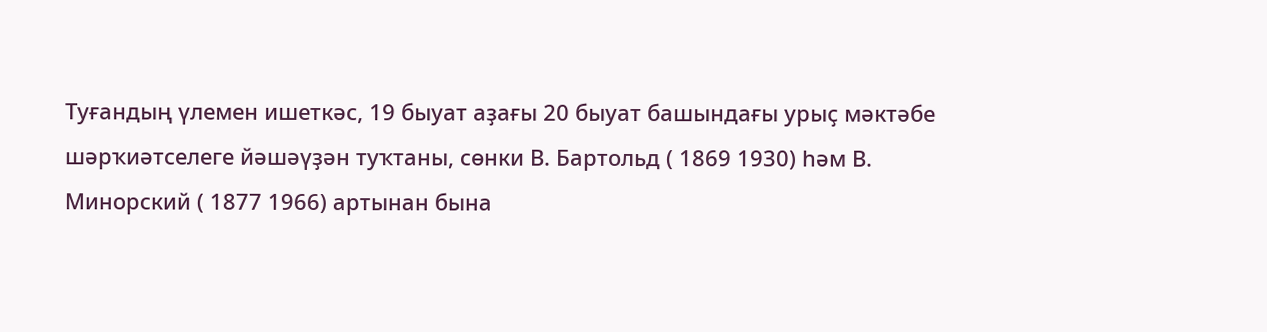Туғандың үлемен ишеткәс, 19 быуат аҙағы 20 быуат башындағы урыҫ мәктәбе шәрҡиәтселеге йәшәүҙән туҡтаны, сөнки В. Бартольд ( 1869 1930) һәм В. Минорский ( 1877 1966) артынан бына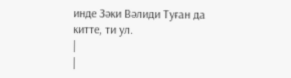инде Зәки Вәлиди Туған да китте, ти ул.
|
|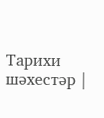Тарихи шәхестәр |